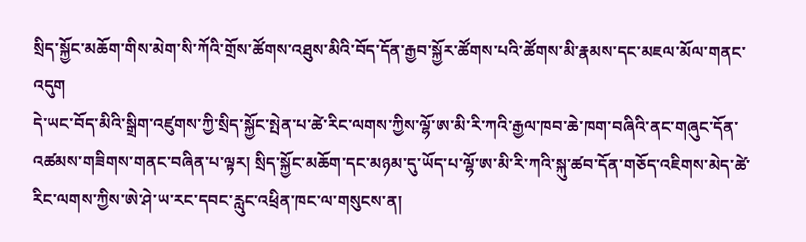སྲིད་སྐྱོང་མཆོག་གིས་མེག་སི་ཀོའི་གྲོས་ཚོགས་འཐུས་མིའི་བོད་དོན་རྒྱབ་སྐྱོར་ཚོགས་པའི་ཚོགས་མི་རྣམས་དང་མཇལ་མོལ་གནང་འདུག
དེ་ཡང་བོད་མིའི་སྒྲིག་འཛུགས་ཀྱི་སྲིད་སྐྱོང་སྤེན་པ་ཚེ་རིང་ལགས་ཀྱིས་ལྷོ་ཨ་མི་རི་ཀའི་རྒྱལ་ཁབ་ཆེ་ཁག་བཞིའི་ནང་གཞུང་དོན་འཚམས་གཟིགས་གནང་བཞིན་པ་ལྟར། སྲིད་སྐྱོང་མཆོག་དང་མཉམ་དུ་ཡོད་པ་ལྷོ་ཨ་མི་རི་ཀའི་སྐུ་ཚབ་དོན་གཅོད་འཇིགས་མེད་ཚེ་རིང་ལགས་ཀྱིས་ཨེ་ཤེ་ཡ་རང་དབང་རླུང་འཕྲིན་ཁང་ལ་གསུངས་ན།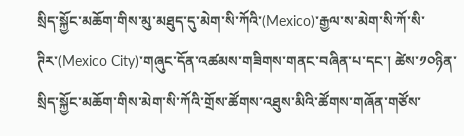སྲིད་སྐྱོང་མཆོག་གིས་མུ་མཐུད་དུ་མེག་སི་ཀོའི་(Mexico)་རྒྱལ་ས་མེག་སི་ཀོ་སི་ཊིར་(Mexico City)་གཞུང་དོན་འཚམས་གཟིགས་གནང་བཞིན་པ་དང་། ཚེས་༡༠ཉིན་སྲིད་སྐྱོང་མཆོག་གིས་མེག་སི་ཀོའི་གྲོས་ཚོགས་འཐུས་མིའི་ཚོགས་གཞོན་གཙོས་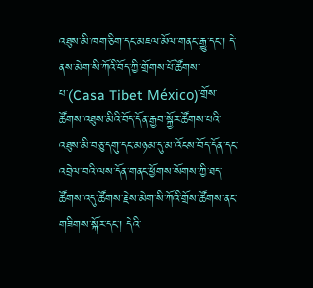འཐུས་མི་ཁག་ཅིག་དང་མཇལ་མོལ་གནང་རྒྱུ་དང་། དེ་ནས་མེག་སི་ཀོའི་བོད་ཀྱི་གྲོགས་པོ་ཚོགས་པ་(Casa Tibet México)་གྲོས་ཚོགས་འཐུས་མིའི་བོད་དོན་རྒྱབ་སྐྱོར་ཚོགས་པའི་འཐུས་མི་བཅུ་དགུ་དང་མཉམ་དུ་མ་འོངས་བོད་དོན་དང་འབྲེལ་བའི་ལས་དོན་གནང་ཕྱོགས་སོགས་ཀྱི་ཐད་ཚོགས་འདུ་ཚོགས་རྗེས་མེག་སི་ཀོའི་གྲོས་ཚོགས་ནང་གཟིགས་སྐོར་དང་། དེའི་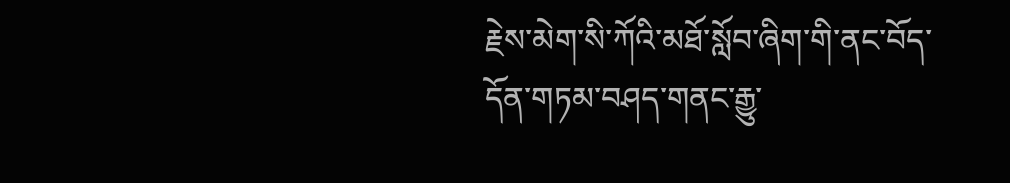རྗེས་མེག་སི་ཀོའི་མཐོ་སློབ་ཞིག་གི་ནང་བོད་དོན་གཏམ་བཤད་གནང་རྒྱུ་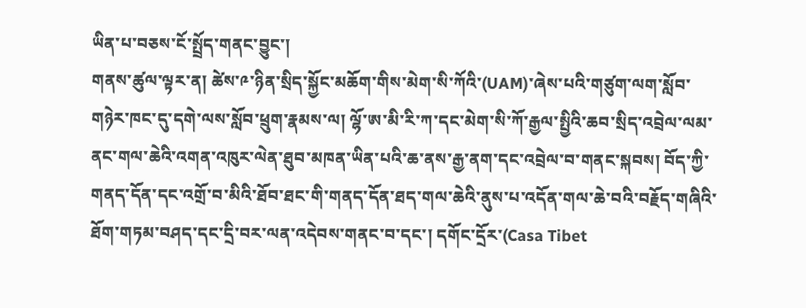ཡིན་པ་བཅས་ངོ་སྤྲོད་གནང་བྱུང་།
གནས་ཚུལ་ལྟར་ན། ཚེས་༩་ཉིན་སྲིད་སྐྱོང་མཆོག་གིས་མེག་སི་ཀོའི་(UAM)་ཞེས་པའི་གཙུག་ལག་སློབ་གཉེར་ཁང་དུ་དགེ་ལས་སློབ་ཕྲུག་རྣམས་ལ། ལྷོ་ཨ་མི་རི་ཀ་དང་མེག་སི་ཀོ་རྒྱལ་སྤྱིའི་ཆབ་སྲིད་འབྲེལ་ལམ་ནང་གལ་ཆེའི་འགན་འཁུར་ལེན་ཐུབ་མཁན་ཡིན་པའི་ཆ་ནས་རྒྱ་ནག་དང་འབྲེལ་བ་གནང་སྐབས། བོད་ཀྱི་གནད་དོན་དང་འགྲོ་བ་མིའི་ཐོབ་ཐང་གི་གནད་དོན་ཐད་གལ་ཆེའི་ནུས་པ་འདོན་གལ་ཆེ་བའི་བརྗོད་གཞིའི་ཐོག་གཏམ་བཤད་དང་དྲི་བར་ལན་འདེབས་གནང་བ་དང་། དགོང་དྲོར་(Casa Tibet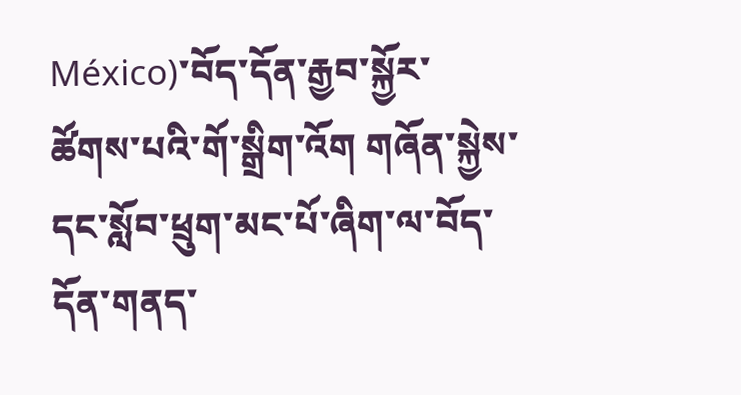México)་བོད་དོན་རྒྱབ་སྐྱོར་ཚོགས་པའི་གོ་སྒྲིག་འོག གཞོན་སྐྱེས་དང་སློབ་ཕྲུག་མང་པོ་ཞིག་ལ་བོད་དོན་གནད་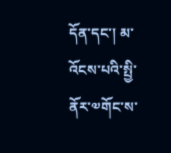དོན་དང་། མ་འོངས་པའི་སྤྱི་ནོར་༧གོང་ས་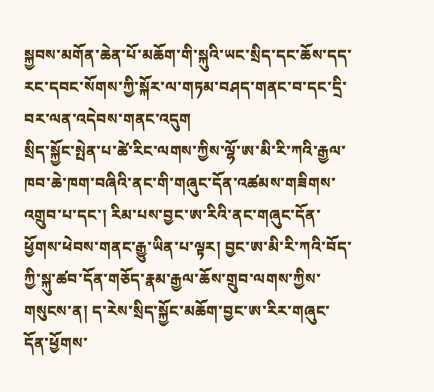སྐྱབས་མགོན་ཆེན་པོ་མཆོག་གི་སྐུའི་ཡང་སྲིད་དང་ཆོས་དད་རང་དབང་སོགས་ཀྱི་སྐོར་ལ་གཏམ་བཤད་གནང་བ་དང་དྲི་བར་ལན་འདེབས་གནང་འདུག
སྲིད་སྐྱོང་སྤེན་པ་ཚེ་རིང་ལགས་ཀྱིས་ལྷོ་ཨ་མི་རི་ཀའི་རྒྱལ་ཁབ་ཆེ་ཁག་བཞིའི་ནང་གི་གཞུང་དོན་འཚམས་གཟིགས་འགྲུབ་པ་དང་། རིམ་པས་བྱང་ཨ་རིའི་ནང་གཞུང་དོན་ཕྱོགས་ཕེབས་གནང་རྒྱུ་ཡིན་པ་ལྟར། བྱང་ཨ་མི་རི་ཀའི་བོད་ཀྱི་སྐུ་ཚབ་དོན་གཅོད་རྣམ་རྒྱལ་ཆོས་གྲུབ་ལགས་ཀྱིས་གསུངས་ན། ད་རེས་སྲིད་སྐྱོང་མཆོག་བྱང་ཨ་རིར་གཞུང་དོན་ཕྱོགས་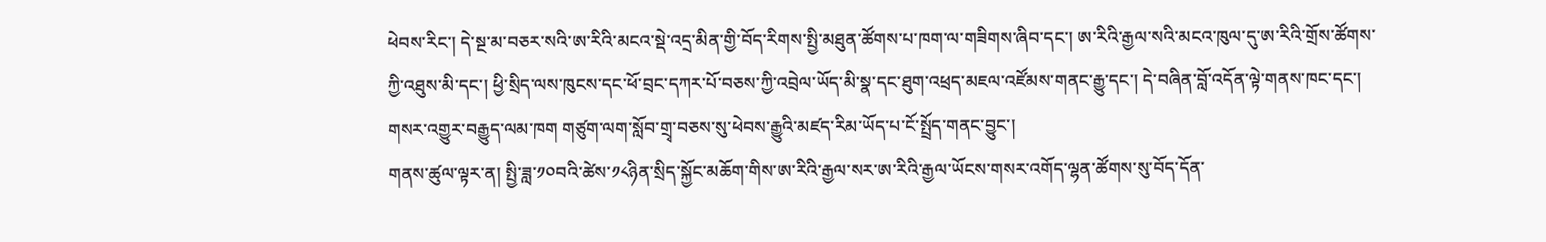ཕེབས་རིང་། དེ་སྔ་མ་བཅར་སའི་ཨ་རིའི་མངའ་སྡེ་འདྲ་མིན་གྱི་བོད་རིགས་སྤྱི་མཐུན་ཚོགས་པ་ཁག་ལ་གཟིགས་ཞིབ་དང་། ཨ་རིའི་རྒྱལ་སའི་མངའ་ཁུལ་དུ་ཨ་རིའི་གྲོས་ཚོགས་ཀྱི་འཐུས་མི་དང་། ཕྱི་སྲིད་ལས་ཁུངས་དང་ཕོ་བྲང་དཀར་པོ་བཅས་ཀྱི་འབྲེལ་ཡོད་མི་སྣ་དང་ཐུག་འཕྲད་མཇལ་འཛོམས་གནང་རྒྱུ་དང་། དེ་བཞིན་བློ་འདོན་ལྟེ་གནས་ཁང་དང་། གསར་འགྱུར་བརྒྱུད་ལམ་ཁག གཙུག་ལག་སློབ་གྲྭ་བཅས་སུ་ཕེབས་རྒྱུའི་མཛད་རིམ་ཡོད་པ་ངོ་སྤྲོད་གནང་བྱུང་།
གནས་ཚུལ་ལྟར་ན། སྤྱི་ཟླ་༡༠བའི་ཚེས་༡༨ཉིན་སྲིད་སྐྱོང་མཆོག་གིས་ཨ་རིའི་རྒྱལ་སར་ཨ་རིའི་རྒྱལ་ཡོངས་གསར་འགོད་ལྷན་ཚོགས་སུ་བོད་དོན་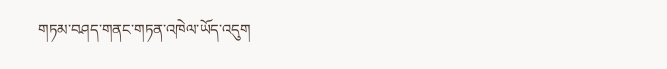གཏམ་བཤད་གནང་གཏན་འཁེལ་ཡོད་འདུག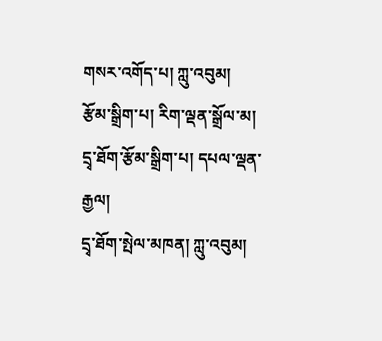གསར་འགོད་པ། ཀླུ་འབུམ།
རྩོམ་སྒྲིག་པ། རིག་ལྡན་སྒྲོལ་མ།
དྲྭ་ཐོག་རྩོམ་སྒྲིག་པ། དཔལ་ལྡན་རྒྱལ།
དྲྭ་ཐོག་སྤེལ་མཁན། ཀླུ་འབུམ།